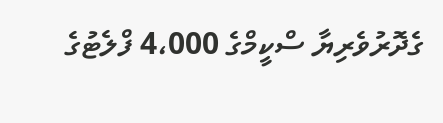ގެދޮރުވެރިޔާ ސްކީމްގެ 4،000 ފްލެޓުގެ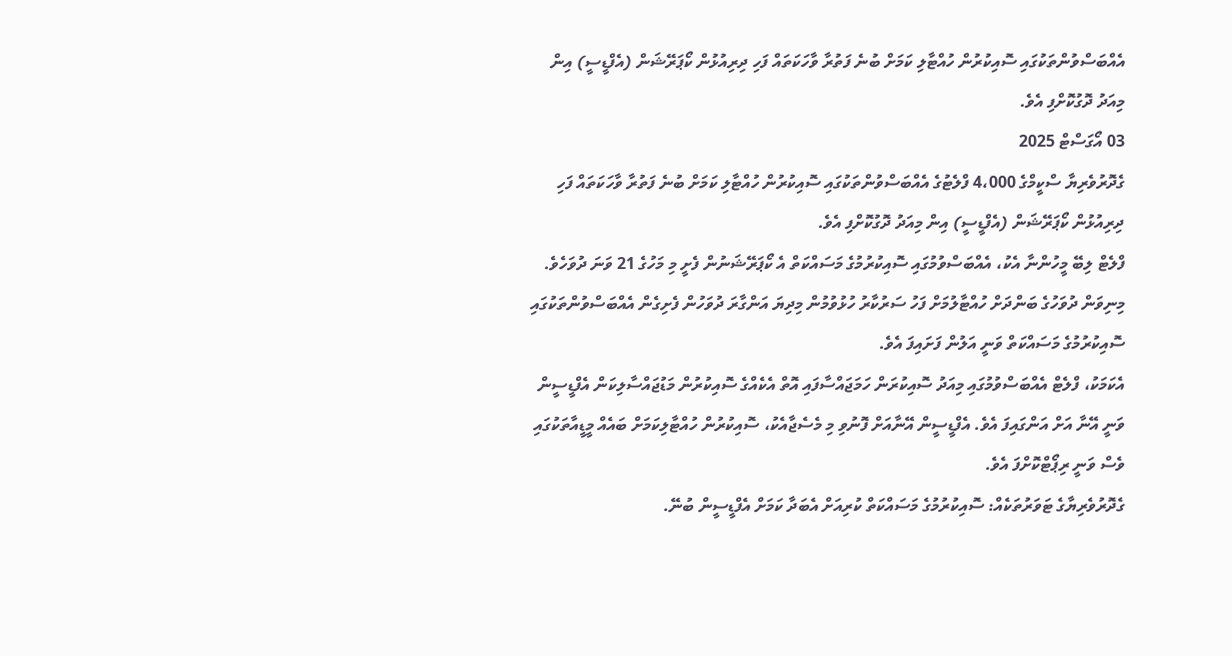އެއްބަސްވުންތަކުގައި ސޮއިކުރުން ހުއްޓާލި ކަމަށް ބުނެ ފަތުރާ ވާހަކަތައް ފަހި ދިރިއުޅުން ކޯޕަރޭޝަން (އެފްޑީސީ) އިން މިއަދު ދޮގުކޮށްފި އެވެ.
03 އޯގަސްޓް 2025
ގެދޮރުވެރިޔާ ސްކީމްގެ 4،000 ފްލެޓުގެ އެއްބަސްވުންތަކުގައި ސޮއިކުރުން ހުއްޓާލި ކަމަށް ބުނެ ފަތުރާ ވާހަކަތައް ފަހި ދިރިއުޅުން ކޯޕަރޭޝަން (އެފްޑީސީ) އިން މިއަދު ދޮގުކޮށްފި އެވެ.
ފްލެޓް ލިބޭ މީހުންނާ އެކު، އެއްބަސްވުމުގައި ސޮއިކުރުމުގެ މަސައްކަތް އެ ކޯޕަރޭޝަނުން ފެށީ މި މަހުގެ 21 ވަނަ ދުވަހެވެ. މިނިވަން ދުވަހުގެ ބަންދަށް ހުއްޓާލުމަށް ފަހު ސަރުކާރު ހުޅުވުމުން މިދިޔަ އަންގާރަ ދުވަހުން ފެށިގެން އެއްބަސްވުންތަކުގައި ސޮއިކުރުމުގެ މަސައްކަތް ވަނީ އަލުން ފަށައިފަ އެވެ.
އެކަމަކު، ފްލެޓް އެއްބަސްވުމުގައި މިއަދު ސޮއިކުރަން ހަމަޖައްސާފައި އޮތް އެކެއްގެ ސޮއިކުރުން މަޑުޖައްސާލިކަން އެފްޑީސީން ވަނީ އޭނާ އަށް އަންގައިފަ އެވެ. އެފްޑީސީން އޭނާއަށް ފޮނުވި މި މެސެޖާއެކު، ސޮއިކުރުން ހުއްޓާލިކަމަށް ބައެއް މީޑީއާތަކުގައި ވެސް ވަނީ ރިޕޯޓްކޮށްފަ އެވެ.
ގެދޮރުވެރިޔާގެ ޓަވަރުތަކެއް: ސޮއިކުރުމުގެ މަސައްކަތް ކުރިއަށް އެބަދާ ކަމަށް އެފްޑީސީން ބުނޭ.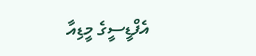އެފްޑީސީގެ މީޑިއާ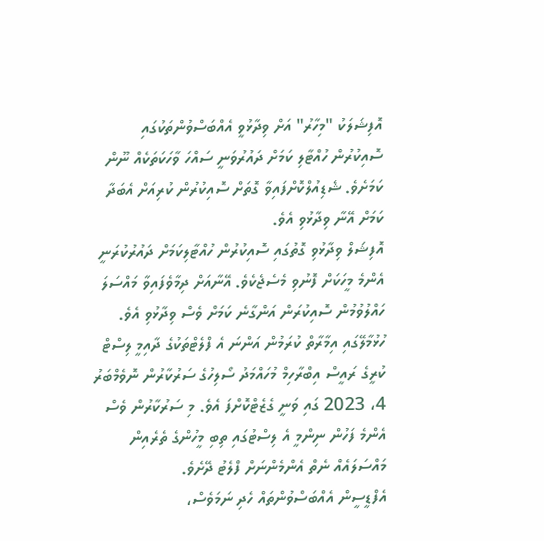އޮފިޝަލަކު "މިހާރު" އަށް ވިދާޅުވީ އެއްބަސްވުންތަކުގައި ސޮއިކުރުން ހުއްޓާލި ކަމަށް ދައުރުވަނީ ސައްހަ ވާހަކަތަކެއް ނޫން ކަމަށެވެ. ޝެޑިއުލްކޮށްފައިވާ ގޮތަށް ސޮއިކުރުން ކުރިއަށް އެބަދާ ކަމަށް އޭނާ ވިދާޅުވި އެވެ.
އޮފިޝަލް ވިދާޅުވި ގޮތުގައި ސޮއިކުރުން ހުއްޓާލިކަމަށް ދައުރުކުރަނީ އެންމެ މީހަކަށް ފޮނުވި މެސެޖެކެވެ. އޭނާއަށް ދިމާވެފައިވާ މައްސަލަ ހައްލުވުމުން ސޮއިކުރަން އަންގާނެ ކަމަށް ވެސް ވިދާޅުވި އެވެ.
ހުޅުމާލޭގައި އިމާރާތް ކުރަމުން އަންނަ އެ ފްލެޓްތަކުގެ ދާއިމީ ލިސްޓް ކުރީގެ ރައީސް އިބްރާހިމް މުހައްމަދު ސޯލިހުގެ ސަރުކާރުން ނޮވެމްބަރު 4، 2023 ގައި ވަނީ ގެޒެޓްކޮށްފަ އެވެ. މި ސަރުކާރުން ވެސް އެންމެ ފަހުން ނިންމީ އެ ލިސްޓުގައި ތިބި މީހުންގެ ތެރެއިން މައްސަލައެއް ނެތް އެންމެންނަށް ފްލެޓު ދޭށެވެ.
އެފްޑީސީން އެއްބަސްވުންތައް ހެދި ނަމަވެސް،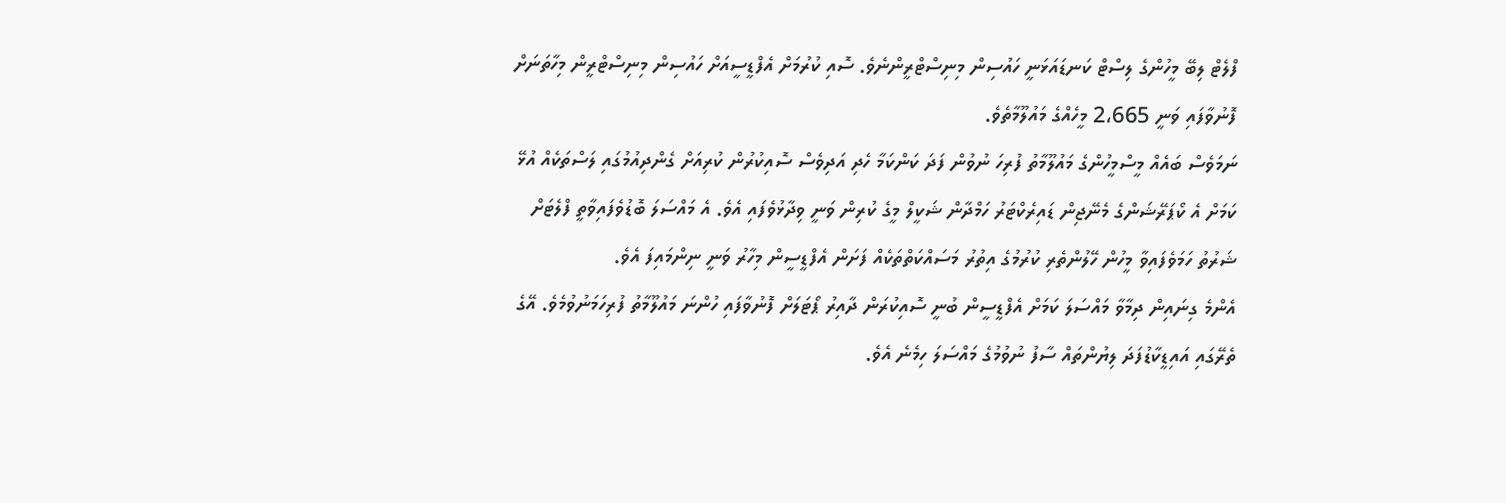ފްލެޓް ލިބޭ މީހުންގެ ލިސްޓް ކަނޑައަޅަނީ ހައުސިން މިނިސްޓްރީންނެވެ. ސޮއި ކުރުމަށް އެފްޑީސީއަށް ހައުސިން މިނިސްޓްރީން މިހާތަނަށް ފޮނުވާފައި ވަނީ 2،665 މީހެއްގެ މައުލޫމާތެވެ.
ނަމަވެސް ބައެއް މީސްމީހުންގެ މައުލޫމާތު ފުރިހަ ނުވުން ފަދަ ކަންކަމާ ހެދި އަދިވެސް ސޮއިކުރުން ކުރިއަށް ގެންދިއުމުގައި ލަސްތަކެއް އުޅޭ ކަމަށް އެ ކޯޕަރޭޝަންގެ މެނޭޖިން ޑައިރެކްޓަރު ހަމްދާން ޝަކީލް މީގެ ކުރިން ވަނީ ވިދާޅުވެފައި އެވެ. އެ މައްސަލަ ބޮޑުވެފައިވާތީ ފްލެޓަށް ޝަރުތު ހަމަވެފައިވާ މީހުން ހޭލުންތެރި ކުރުމުގެ އިތުރު މަސައްކަތްތަކެއް ފަށަން އެފްޑީސީން މިހާރު ވަނީ ނިންމައިފަ އެވެ.
އެންމެ ގިނައިން ދިމާވާ މައްސަލަ ކަމަށް އެފްޑީސީން ބުނީ ސޮއިކުރަން ދާއިރު ޕޯޓަލަށް ފޮނުވާފައި ހުންނަ މައުލޫމާތު ފުރިހަމަނުވުމެވެ. އޭގެ ތެރޭގައި އައިޑީކާޑުފަދަ ލިޔުންތައް ސާފު ނުވުމުގެ މައްސަލަ ހިމެނެ އެވެ.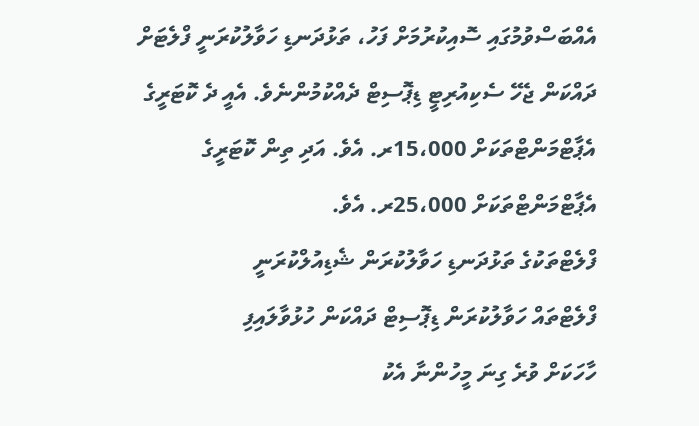އެއްބަސްވުމުގައި ސޮއިކުރުމަށް ފަހު، ތަޅުދަނޑި ހަވާލުކުރަނީ ފްލެޓަށް ދައްކަން ޖެހޭ ސެކިއުރިޓީ ޑިޕޮސިޓް ދެއްކުމުންނެވެ. އެއީ ދެ ކޮޓަރީގެ އެޕާޓްމަންޓްތަކަށް 15،000ރ. އެވެ. އަދި ތިން ކޮޓަރީގެ އެޕާޓްމަންޓްތަކަށް 25،000ރ. އެވެ.
ފްލެޓްތަކުގެ ތަޅުދަނޑި ހަވާލުކުރަން ޝެޑިއުލްކުރަނީ
ފްލެޓްތައް ހަވާލުކުރަން ޑިޕޮސިޓް ދައްކަން ހުޅުވާލައިފި
ހާހަކަށް ވުރެ ގިނަ މީހުންނާ އެކު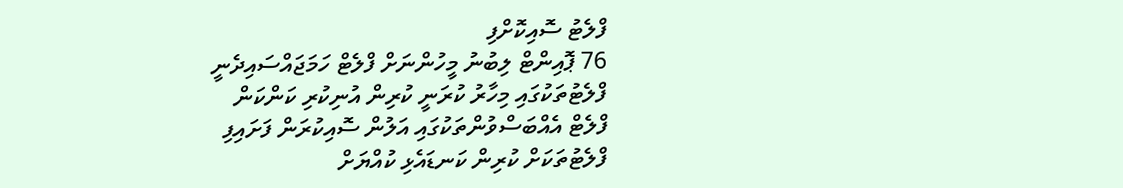ފްލެޓު ސޮއިކޮށްފި
76 ޕޮއިންޓް ލިބުނު މީހުންނަށް ފްލެޓް ހަމަޖައްސައިދެނީ
ފްލެޓުތަކުގައި މިހާރު ކުރަނީ ކުރިން އުނިކުރި ކަންކަން
ފްލެޓް އެއްބަސްވުންތަކުގައި އަލުން ސޮއިކުރަން ފަށައިފި
ފްލެޓުތަކަށް ކުރިން ކަނޑައެޅި ކުއްޔަށް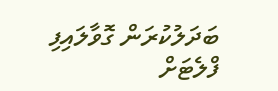ބަދަލުކުރަން ގޮވާލައިފި
ފްލެޓަށް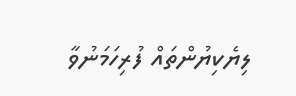ލިޔެކިޔުންތައް ފުރިހަމަނުވާ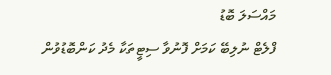މައްސަލަ ބޮޑު
ފްލެޓް ނުލިބޭ ކަމަށް ފޮނުވާ ސިޓީތަކާ މެދު ކަންބޮޑުވުން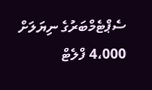ސެޕްޓެމްބަރުގެ ނިޔަލަށް 4،000 ފްލެޓް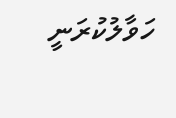ހަވާލުކުރަނީ